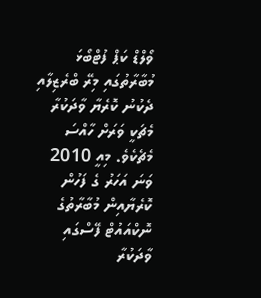ވޯލްޑް ކަޕް ފުޓްބޯޅަ މުބާރާތުގައި މިރޭ ބްރެޒިލާއި ދެކުނު ކޮރެޔާ ވާދަކުރާ މެޗަކީ ވަރަށް ހާއްސަ މެޗެކެވެ. މިއީ 2010 ވަނަ އަހަރު ގެ ފަހުން ކޮރެޔާއިން މުބާރާތުގެ ނޮކްއައުޓް ފޭސްގައި ވާދަކުރާ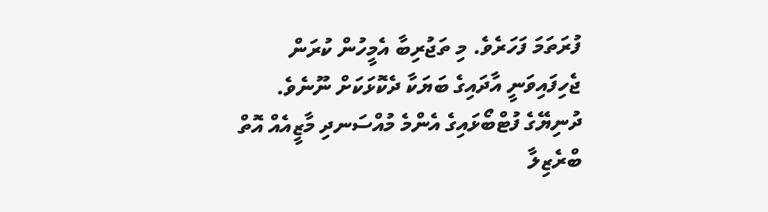ފުރަތަމަ ފަހަރެވެ. މި ތަޖުރިބާ އެމީހުން ކުރަން ޖެހިފައިވަނީ އާދައިގެ ބަޔަކާ ދެކޮޅަކަށް ނޫނެވެ. ދުނިޔޭގެ ފުޓްބޯޅައިގެ އެންމެ މުއްސަނދި މާޒީއެއް އޮތް ބްރެޒިލާ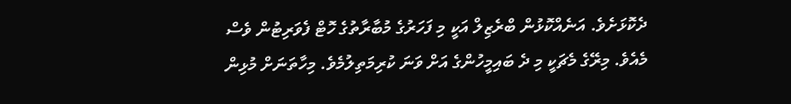ދެކޮޅަށެވެ. އަނެއްކޮޅުން ބްރެޒިލް އަކީ މި ފަހަރުގެ މުބާރާތުގެ ހޮޓް ފެވަރިޓުން ވެސް މެއެވެ. މިރޭގެ މެޗަކީ މި ދެ ބައިމީހުންގެ އަށް ވަނަ ކުރިމަތިލުމެވެ. މިހާތަނަށް މުޅިން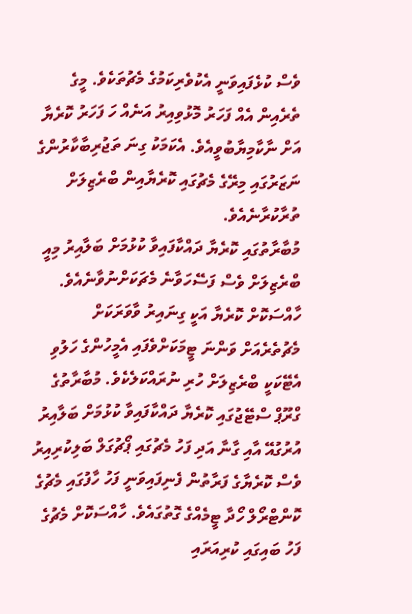ވެސް ކުޅެފައިވަނީ އެކުވެރިކަމުގެ މެޗުތަކެވެ. މީގެ ތެރެއިން އެއް ފަހަރު މޮޅުވިއިރު އަނެއް ހަ ފަހަރު ކޮރެޔާ އަށް ނާކާމިޔާބުވީއެވެ. އެކަމަކު ގިނަ ތަޖުރިބާކާރުންގެ ނަޒަރުގައި މިރޭގެ މެޗުގައި ކޮރެޔާއިން ބްރެޒިލަށް ތުރާކުރާނެއެވެ.
މުބާރާތުގައި ކޮރެޔާ ދައްކާފައިވާ ކުޅުމަށް ބަލާއިރު މިއީ ބްރެޒިލަށް ވެސް ފަސޭހަވާނެ މެޗަކަށްނުވާނެއެވެ. ހާއްސަކޮށް ކޮރެޔާ އަކީ ގިނައިރު ވާވަރަކަށް މެޗުތެރެއަށް ވަންނަ ޓީމަކަށްވެފައި އެމީހުންގެ ހަލުވި އެޓޭކަކީ ބްރެޒިލަށް ހުރި ނުރައްކަލެކެވެ. މުބާރާތުގެ ގްރޫޕް ސްޓޭޖުގައި ކޮރެޔާ ދައްކާފައިވާ ކުޅުމަށް ބަލާއިރު އުރުގުއޭ އާއި ގާނާ އަދި ފަހު މެޗުގައި ޕޯޗުގަލް ބަލިކުރިއިރު ވެސް ކޮރެޔާގެ ފަރާތުން ފެނިފައިވަނީ ފަހު ހާފުގައި މެޗުގެ ކޮންޓްރޯލް ހޯދާ ޓީމެއްގެ ގޮތުގައެވެ. ހާއްސަކޮށް މެޗުގެ ފަހު ބައިގައި ކުރިއަރައި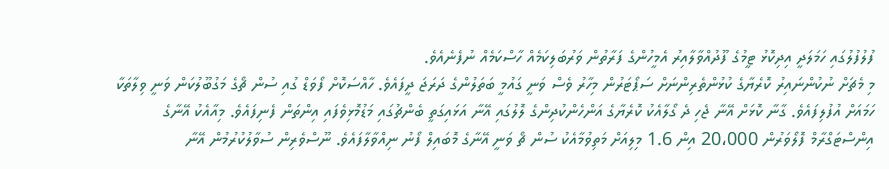ފުލުފުލުގައި ހަމަލަދީ އިދިކޮޅު ޓީމުގެ ފޫދުއްވާލާއިރު އެމީހުންގެ ފަރާތުން ވަރުބަލިކަމެއް ހާސްކަމެއް ނުފެނެއެވެ.
މި މެޗަށް ނުކުންނައިރު ކޮރެޔާގެ ކުޅުންތެރިންނަށް ސަޕޯޓަރުން މިހާރު ވެސް ވަނީ ގައުމީ ބަތަލުންގެ ދަރަޖަ ދީފައެވެ. ހާއްސަކޮށް ފޯވަޑް ގުއި ސުން ޗޯގެ މަގުބޫލުކަން ވަނީ ވިލާތަކާ ހަމައަށް އުފުލިފައެވެ. ގާނާ ކޮޅަށް އޭނާ ޖެހި ދެ ގޯލާއެކު ކޮރެޔާގެ އަންހެންކުދިންގެ ލޮލުގައި އޭނާ އަޅައިގަތީ ބެންޗުގައި މަޑުމޮޅިވެފައި އިންތަން ފެނިފައެވެ. މިއާއެކު އޭނާގެ އިންސްޓަގްރާމް ފޮލޯވަރުން 20،000 އިން 1.6 މިލިއަށް މަތިވުމާއެކު ސުން ޗޯ ވަނީ އޭނާގެ މޮބައިލް ފޯނު ނިއްވާލާފައެވެ. ނޫސްވެރިން ސުވާލުކުރުމުން އޭނާ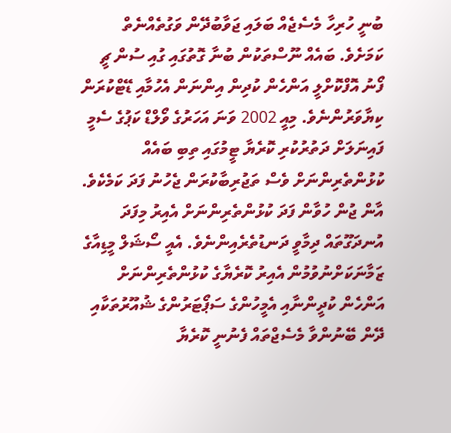ބުނީ ހުރިހާ މެސެޖެއް ބަލައި ޖަވާބުދޭން ވަގުތެއްނެތް ކަމަށެވެ. ބައެއް ނޫސްތަކުން ބުނާ ގޮތުގައި ގުއި ސުން ޗީ ފޯނު އޮފްކޮށްލީ އަންހެން ކުދިން އިންނަން އެހުމާއި ޑޭޓްކުރަން ކިޔާވަރުންނެވެ. މިއީ 2002 ވަނަ އަހަރުގެ ވޯލްޑް ކަޕުގެ ސެމީ ފައިނަލަށް ދަތުރުކުރި ކޮރެޔާ ޓީމުގައި ތިބި ބައެއް ކުޅުންތެރިންނަށް ވެސް ތަޖުރިބާކުރަން ޖެހުނު ފަދަ ކަމެކެވެ. އާން ޖުން ހުވާން ފަދަ ކުޅުންތެރިންނަށް އެއިރު މިފަދަ އުނދަގޫތައް ދިމާވީ ދަނޑުތެރެއިންނެވެ. އެއީ ސޯޝަލް މީޑިއާގެ ޒަމާނަކަށްނުވުމުން އެއިރު ކޮރެޔާގެ ކުޅުންތެރިންނަށް އަންހެން ކުދީންނާއި އެމީހުންގެ ސަޕޯޓަރުންގެ ޝުއޫރުތަކާއި ދޭން ބޭނުންވާ މެސެޖްތައް ފެނުނީ ކޮރެޔާ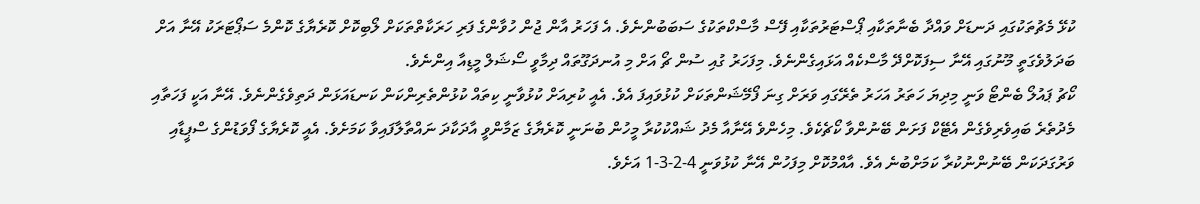ކުޅޭ މެޗުތަކުގައި ދަނޑަށް ވައްދާ ބެނާތަކާއި ޕޯސްޓަރުތަކާއި ފޭސް މާސްކްތަކުގެ ސަބަބުންނެވެ. އެ ފަހަރު އާން ޖުން ހުވާންގެ ފަރި ހަރަކާތްތަކަށް ލޯބިކޮށް ކޮރެޔާގެ ކޮންމެ ސަޕޯޓަރަކު އޭނާ އަށް ބަދަލުވެގަތީ މޫނުގައި އޭނާ ސިފަކޮށްދޭ މާސްކެއް އަޅައިގެންނެވެ. މިފަހަރު ގުއި ސުން ޗޯ އަށް މި އުނދަގޫތައް ދިމާވީ ސޯޝަލް މީޑިއާ އިންނެވެ.
ކޯޗު ޕައުލޯ ބެންޓޯ ވަނީ މިދިޔަ ހަތަރު އަހަރު ތެރޭގައި ވަރަށް ގިނަ ފޯމޭޝަންތަކަށް ކުޅުވައިފަ އެވެ. އެއީ ކުރިއަށް ކުޅުވާނީ ކިތައް ކުޅުންތެރިންކަން ކަނޑައަޅަން ދަތިވެގެންނެވެ. އޭނާ އަކީ ފަހަތާއި މެދުތެރެ ބައިވެރިވެގެން އެޓޭކް ފަށަން ބޭނުންވާ ކޯޗެކެވެ. މިހެންވެ އޭނާއާ މެދު ޝައްކުކުރާ މީހުން ބުނަނީ ކޮރެޔާގެ ޒަމާންވީ އާދަކާދަ ނައްތާލާފައިވާ ކަމަށެވެ. އެއީ ކޮރެޔާގެ ފޯވަޑުންގެ ސްޕީޑާއި ވަރުގަދަކަން ބޭނުންނުކުރާ ކަމަށްބުނެ އެވެ. އާއްމުކޮށް މިފަހުން އޭނާ ކުޅުވަނީ 4-2-3-1 އަށެވެ.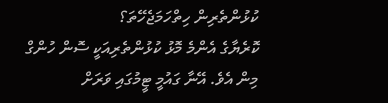ކުޅުންތެރިން ހިތްހަމަޖެހޭތަ؟
ކޮރެޔާގެ އެންމެ މޮޅު ކުޅުންތެރިއަކީ ސޮން ހުންގް މިން އެވެ. އޭނާ ގައުމީ ޓީމުގައި ވަރަށް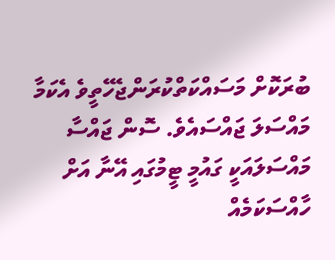ބުރަކޮށް މަސައްކަތްކުރަންޖެހޭތީވެ އެކަމާ މައްސަލަ ޖައްސައެވެ. ސޮން ޖައްސާ މައްސަލައަކީ ގައުމީ ޓީމުގައި އޭނާ އަށް ހާއްސަކަމެއް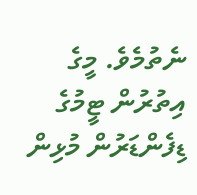ނެތުމެވެ. މީގެ އިތުރުން ޓީމުގެ ޑިފެންޑަރުން މުޅިން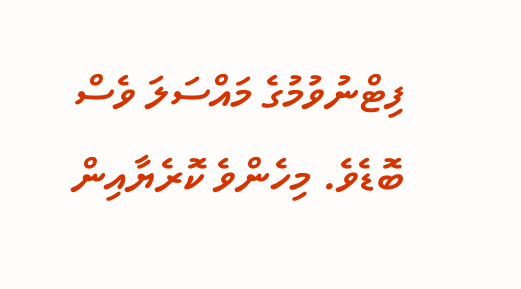ފިޓްނުވުމުގެ މައްސަލަ ވެސް ބޮޑެވެ. މިހެންވެ ކޮރެޔާއިން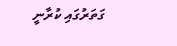ގަތަރުގައި ކުރާނީ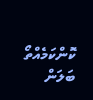ކޮންކަމެއްތޯ ބަލަން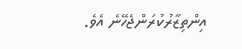އިންތިޒާރުކުރަންޖެހޭނެ އެވެ.